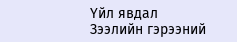Үйл явдал
Зээлийн гэрээний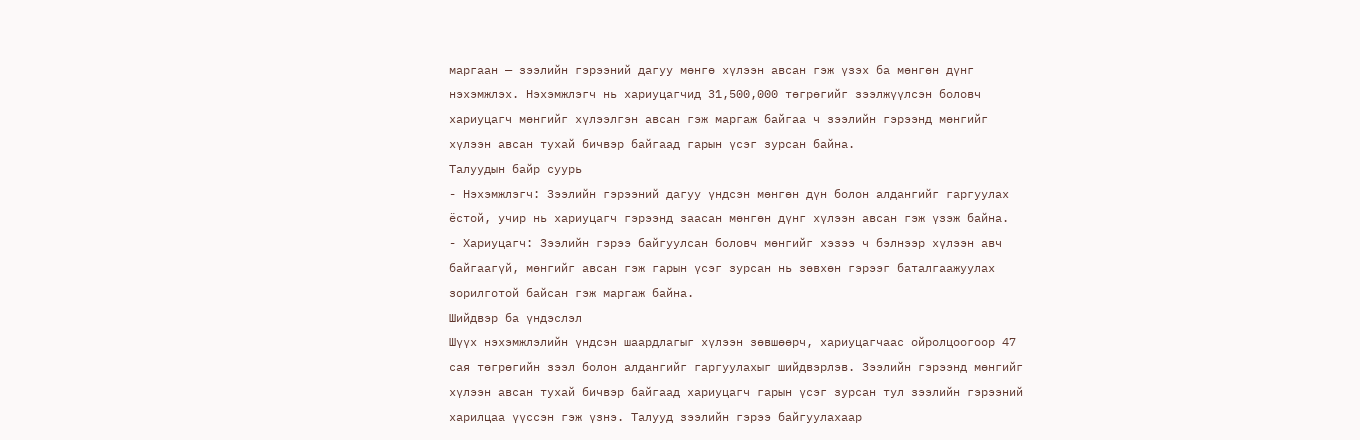маргаан — зээлийн гэрээний дагуу мөнгө хүлээн авсан гэж үзэх ба мөнгөн дүнг нэхэмжлэх. Нэхэмжлэгч нь хариуцагчид 31,500,000 төгрөгийг зээлжүүлсэн боловч хариуцагч мөнгийг хүлээлгэн авсан гэж маргаж байгаа ч зээлийн гэрээнд мөнгийг хүлээн авсан тухай бичвэр байгаад гарын үсэг зурсан байна.
Талуудын байр суурь
- Нэхэмжлэгч: Зээлийн гэрээний дагуу үндсэн мөнгөн дүн болон алдангийг гаргуулах ёстой, учир нь хариуцагч гэрээнд заасан мөнгөн дүнг хүлээн авсан гэж үзэж байна.
- Хариуцагч: Зээлийн гэрээ байгуулсан боловч мөнгийг хэзээ ч бэлнээр хүлээн авч байгаагүй, мөнгийг авсан гэж гарын үсэг зурсан нь зөвхөн гэрээг баталгаажуулах зорилготой байсан гэж маргаж байна.
Шийдвэр ба үндэслэл
Шүүх нэхэмжлэлийн үндсэн шаардлагыг хүлээн зөвшөөрч, хариуцагчаас ойролцоогоор 47 сая төгрөгийн зээл болон алдангийг гаргуулахыг шийдвэрлэв. Зээлийн гэрээнд мөнгийг хүлээн авсан тухай бичвэр байгаад хариуцагч гарын үсэг зурсан тул зээлийн гэрээний харилцаа үүссэн гэж үзнэ. Талууд зээлийн гэрээ байгуулахаар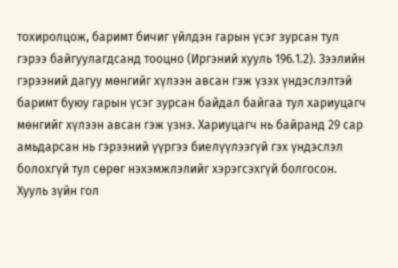тохиролцож, баримт бичиг үйлдэн гарын үсэг зурсан тул гэрээ байгуулагдсанд тооцно (Иргэний хууль 196.1.2). Зээлийн гэрээний дагуу мөнгийг хүлээн авсан гэж үзэх үндэслэлтэй баримт буюу гарын үсэг зурсан байдал байгаа тул хариуцагч мөнгийг хүлээн авсан гэж үзнэ. Хариуцагч нь байранд 29 сар амьдарсан нь гэрээний үүргээ биелүүлээгүй гэх үндэслэл болохгүй тул сөрөг нэхэмжлэлийг хэрэгсэхгүй болгосон.
Хууль зүйн гол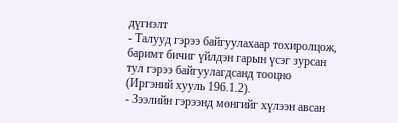дүгнэлт
- Талууд гэрээ байгуулахаар тохиролцож, баримт бичиг үйлдэн гарын үсэг зурсан тул гэрээ байгуулагдсанд тооцно (Иргэний хууль 196.1.2).
- Зээлийн гэрээнд мөнгийг хүлээн авсан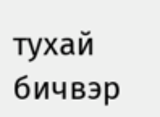тухай бичвэр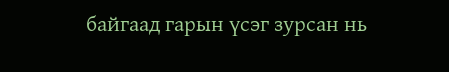байгаад гарын үсэг зурсан нь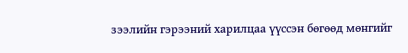зээлийн гэрээний харилцаа үүссэн бөгөөд мөнгийг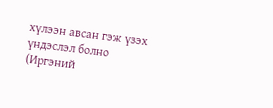хүлээн авсан гэж үзэх үндэслэл болно (Иргэний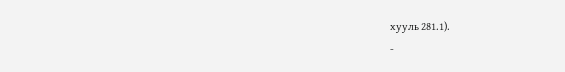хууль 281.1).
-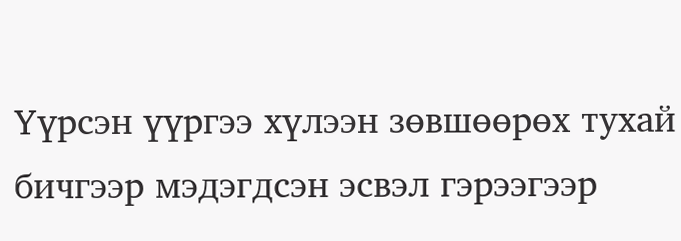Үүрсэн үүргээ хүлээн зөвшөөрөх тухай бичгээр мэдэгдсэн эсвэл гэрээгээр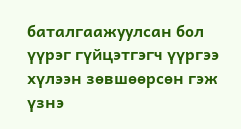баталгаажуулсан бол үүрэг гүйцэтгэгч үүргээ хүлээн зөвшөөрсөн гэж үзнэ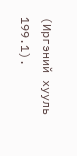(Иргэний хууль 199.1).